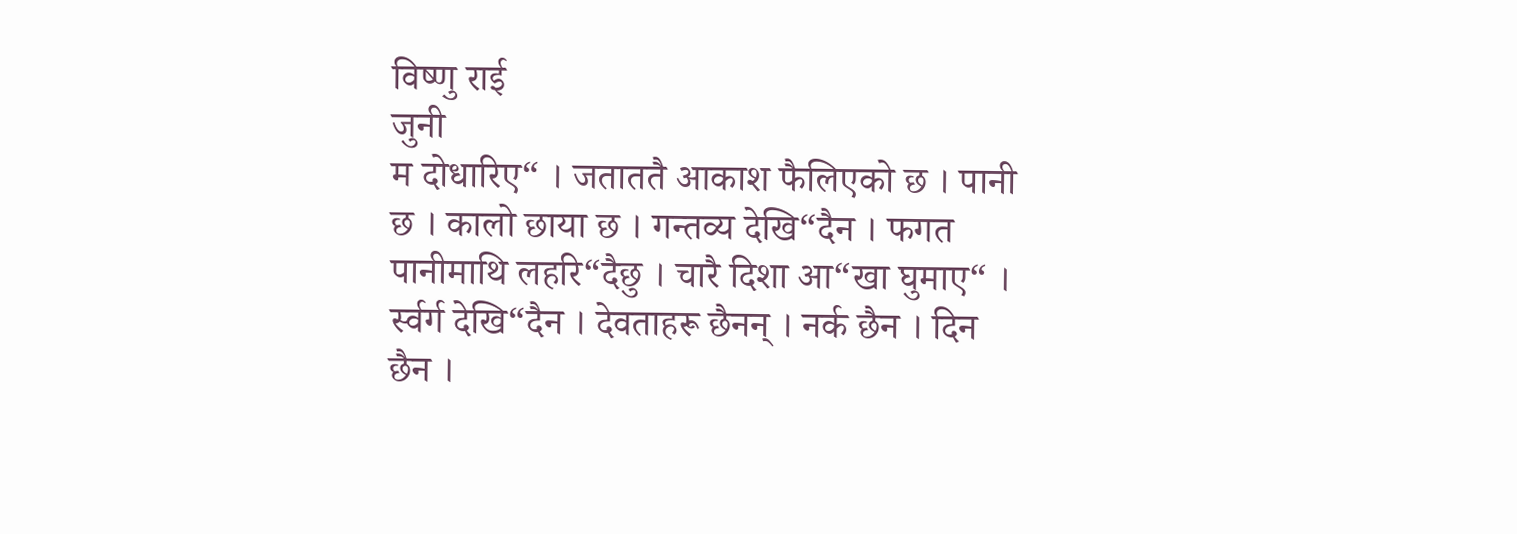विष्णु राई
जुनी
म दोधारिए“ । जताततै आकाश फैलिएको छ । पानी छ । कालो छाया छ । गन्तव्य देखि“दैन । फगत पानीमाथि लहरि“दैछु । चारै दिशा आ“खा घुमाए“ । र्स्वर्ग देखि“दैन । देवताहरू छैनन् । नर्क छैन । दिन छैन ।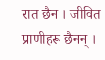रात छैन । जीवित प्राणीहरू छैनन् ।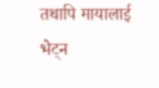तथापि मायालाई भेट्न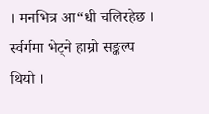। मनभित्र आ“धी चलिरहेछ । र्स्वर्गमा भेट्ने हाम्रो सङ्कल्प थियो ।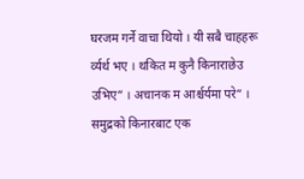घरजम गर्ने वाचा थियो । यी सबै चाहहरू र्व्यर्थ भए । थकित म कुनै किनाराछेउ उभिए“ । अचानक म आर्श्चर्यमा परे“ । समुद्रको किनारबाट एक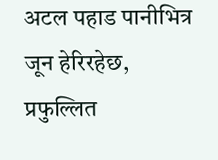अटल पहाड पानीभित्र जून हेरिरहेछ, प्रफुल्लित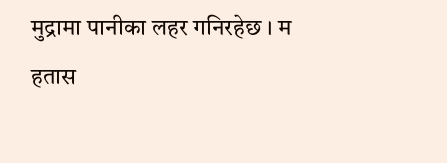मुद्रामा पानीका लहर गनिरहेछ । म हतास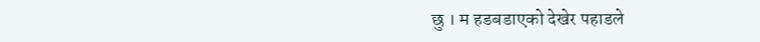छु । म हडबडाएको देखेर पहाडले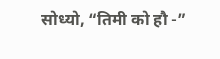सोध्यो, “तिमी को हौ -”